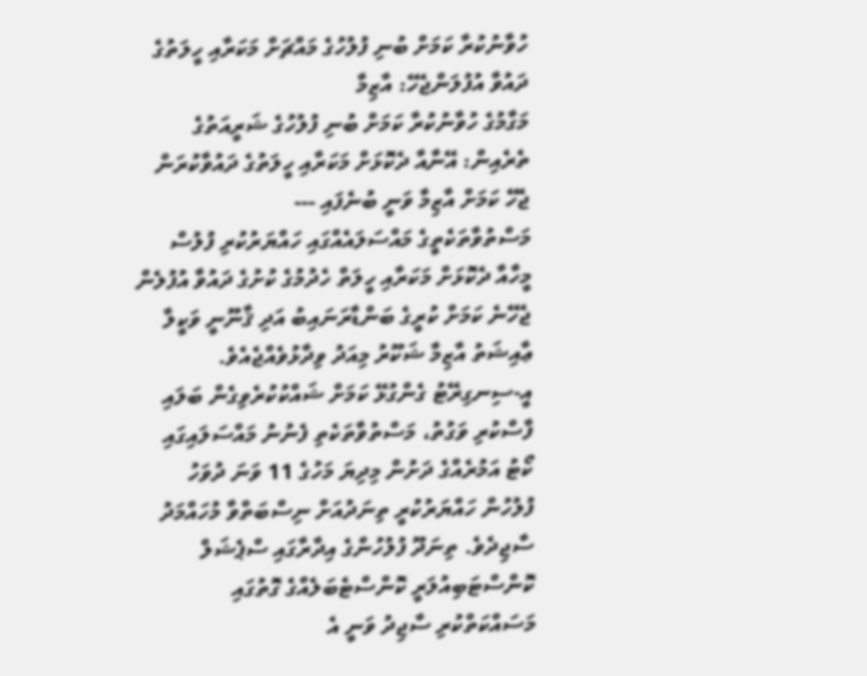ހުވާނުކުރާ ކަމަށް ބުނި ފުލުހުގެ މައްޗަށް މަކަރާއި ހީލަތުގެ ދައުވާ އުފުލަންޖެހޭ: އާޒިމާ
މަގާމުގެ ހުވާނުކުރާ ކަމަށް ބުނި ފުލުހުގެ ޝަރީއަތުގެ ތެރެއިން: އޭނާއާ ދެކޮޅަށް މަކަރާއި ހީލަތުގެ ދައުވާކުރަން ޖެހޭ ކަމަށް އާޒިމާ ވަނީ ބުނެފައި ---
މަސްތުވާތަކެތީގެ މައްސަލައެއްގައި ހައްޔަރުކުރި ފުލުސް މީހާއާ ދެކޮޅަށް މަކަރާއި ހީލަތް ހެދުމުގެ ކުށުގެ ދައުވާ އުފުލެން ޖެހޭނެ ކަމަށް ކުރީގެ ބަންޑާރަނައިބު އަދި ޤާނޫނީ ވަކީލާ ޢާއިޝަތު އާޒިމާ ޝަކޫރު މިއަދު ވިދާޅުވެއްޖެއެވެ.
އީ-ސިނގިރޭޓު ގެންގުޅޭ ކަމަށް ޝައްކުކުރެވިގެން ބަލައި ފާސްކުރި ވަގުތު، މަސްތުވާތަކެތި ފެނުނު މައްސަލައިގައި ކޯޓު އަމުރެއްގެ ދަށުން މިދިޔަ މަހުގެ 11 ވަނަ ދުވަހު ފުލުހުން ހައްޔަރުކުރީ ތިނަދުއަށް ނިސްބަތްވާ މުހައްމަދު ސާޖިދެވެ. ތިނަދޫ ފުލުހުންގެ އިދާރާގައި ސްޕެޝަލް ކޮންސްޓަބިއުލަރީ ކޮންސްޓެބަލެއްގެ ގޮތުގައި މަސައްކަތްކުރި ސާޖިދު ވަނީ އެ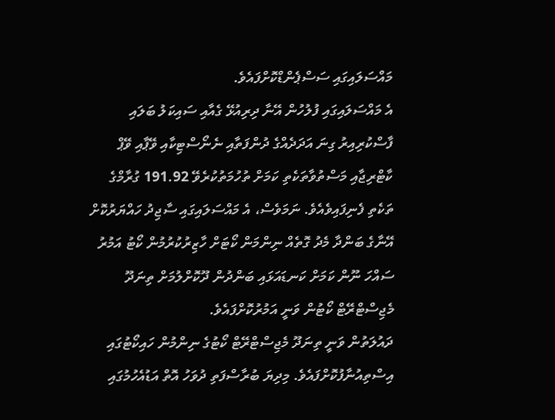މައްސަލައިގައި ސަސްޕެންޑްކޮށްފައެވެ.
އެ މައްސަލައިގައި ފުލުހުން އޭނާ ދިރިއުޅޭ ގެއާއި ސައިކަލު ބަލައި ފާސްކުރިއިރު ގިނަ އަދަދެއްގެ ދުންފަތާއި ނެނޯސްޓިކާއި ވޭޕާއި ވޭޕް ކާޓްރިޖާއި މަސްތުވާތަކެތި ކަމަށް ތުހުމަތުކުރެވޭ 191.92 ގުރާމްގެ ތަކެތި ފެނިފައިވެއެވެ. ނަމަވެސް، އެ މައްސަލައިގައި ސާޖިދު ހައްޔަރުކޮށް އޭނާގެ ބަންދާ މެދު ގޮތެއް ނިންމަން ކޯޓަށް ހާޒިރުކުރުމުން ކޯޓު އަމުރު ސައްހަ ނޫން ކަމަށް ކަނޑައަޅައި ބަންދުން ދޫކޮށްލުމަށް ތިނަދޫ މެޖިސްޓްރޭޓް ކޯޓުން ވަނީ އަމުރުކޮށްފައެވެ.
ދައުލަތުން ވަނީ ތިނަދޫ މެޖިސްޓްރޭޓް ކޯޓުގެ ނިންމުން ހައިކޯޓުގައި އިސްތިއުނާފުކޮށްފައެވެ. މިދިޔަ ބުރާސްފަތި ދުވަހު އޮތް އަޑުއެހުމުގައި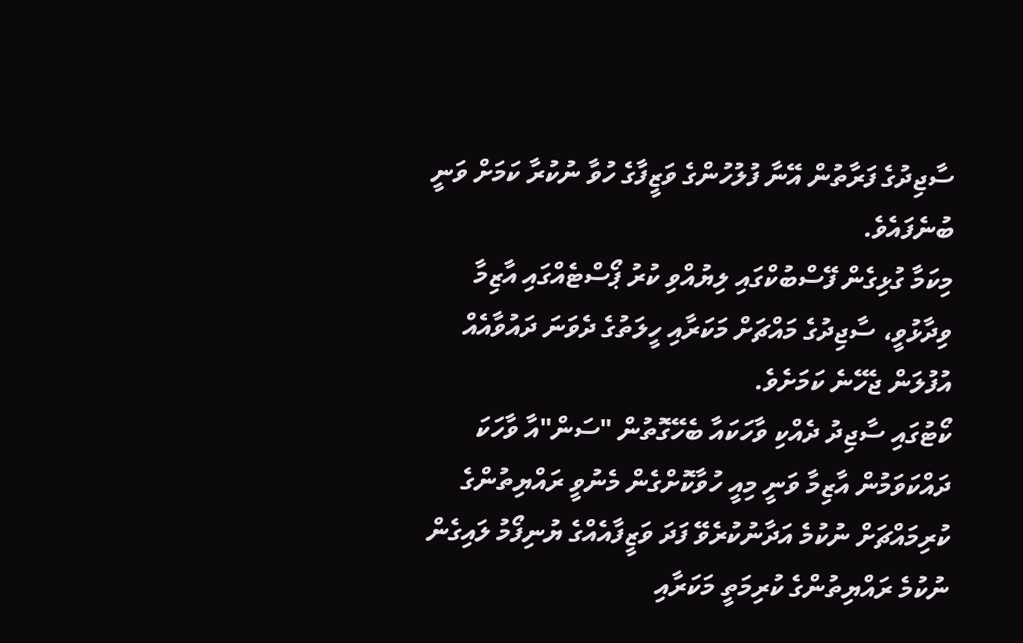ސާޖިދުގެ ފަރާތުން އޭނާ ފުލުހުންގެ ވަޒީފާގެ ހުވާ ނުކުރާ ކަމަށް ވަނީ ބުނެފައެވެ.
މިކަމާ ގުޅިގެން ފޭސްބުކްގައި ލިޔުއްވި ކުރު ޕޯސްޓެއްގައި އާޒިމާ ވިދާޅުވީ، ސާޖިދުގެ މައްޗަށް މަކަރާއި ހީލަތުގެ ދެވަނަ ދައުވާއެއް އުފުލަން ޖެހޭނެ ކަމަށެވެ.
ކޯޓުގައި ސާޖިދު ދެއްކި ވާހަކައާ ބެހޭގޮތުން "ސަން"އާ ވާހަކަ ދައްކަވަމުން އާޒިމާ ވަނީ މިއީ ހުވާކޮށްގެން މެނުވީ ރައްޔިތުންގެ ކުރިމައްޗަށް ނުކުމެ އަދާނުކުރެވޭ ފަދަ ވަޒީފާއެއްގެ ޔުނިފޯމު ލައިގެން ނުކުމެ ރައްޔިތުންގެ ކުރިމަތީ މަކަރާއި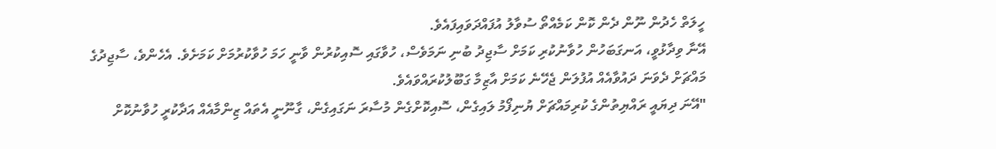ހީލަތް ހެދުން ނޫން ދެން ކޮން ކަމެއްތޯ ސުވާލު އުފައްދަވައިފައެވެ.
އޭނާ ވިދާޅުވީ، އަނގަބަހުން ހުވާނުކުރި ކަމަށް ސާޖިދު ބުނި ނަމަވެސް، ހުވާގައި ސޮއިކުރުން ވާނީ ހަމަ ހުވާކުރުމަށް ކަމަށެވެ. އެހެންވެ، ސާޖިދުގެ މައްޗަށް ދެވަނަ ދައުވާއެއް އުފުލަން ޖެހޭނެ ކަމަށް އާޒިމާ ގަބޫލުކުރައްވައެވެ.
"އޭނަ ދިޔައީ ރައްޔިތުންގެ ކުރިމައްޗަށް ޔުނިފޯމު ލައިގެން، ސޮއިކޮށްގެން މުސާރަ ނަގައިގެން، ގާނޫނީ އެތައް ޒިންމާއެއް އަދާކުރީ ހުވާނުކޮށް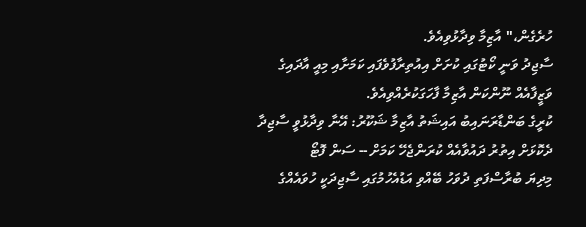ހުރެގެން،" އާޒިމާ ވިދާޅުވިއެވެ.
ސާޖިދު ވަނީ ކޯޓުގައި ކުށަށް އިއުތިރާފުވެފައި ކަމަށާއި މިއީ އާދައިގެ ވަޒީފާއެއް ނޫންކަން އާޒިމާ ފާހަގަކުރެއްވިއެވެ.
ކުރީގެ ބަންޑާރަނައިބު އައިޝަތު އާޒިމާ ޝަކޫރު: އޭނާ ވިދާޅުވީ ސާޖިދާ ދެކޮޅަށް އިތުރު ދައުވާއެއް ކުރަންޖެހޭ ކަމަށް -- ސަން ފޮޓޯ
މިދިޔަ ބުރާސްފަތި ދުވަހު ބޭއްވި އަޑުއެހުމުގައި ސާޖިދަކީ ހުވައެއްގެ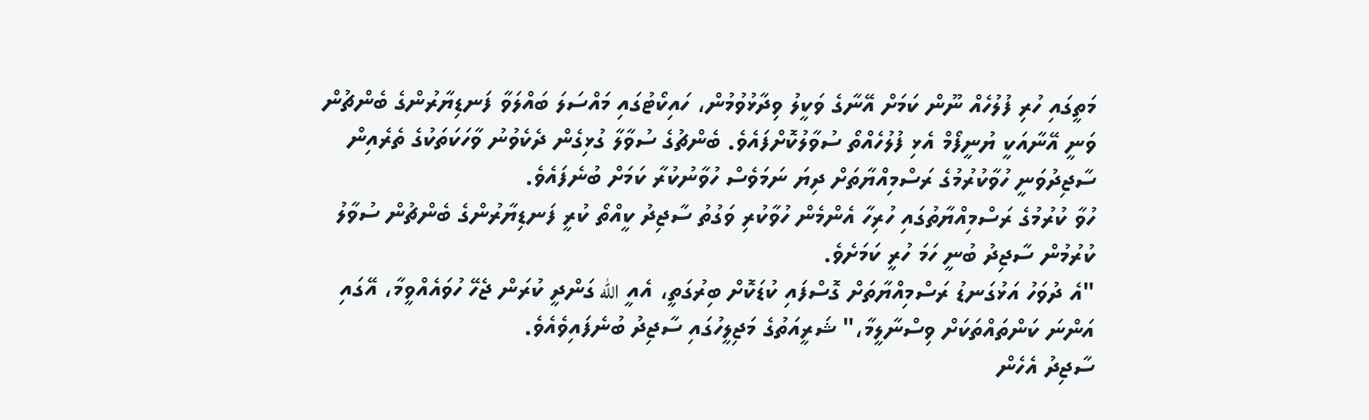މަތީގައި ހުރި ފުލުހެއް ނޫން ކަމަށް އޭނާގެ ވަކީލު ވިދާޅުވުމުން، ހައިކޯޓުގައި މައްސަލަ ބައްލަވާ ފަނޑިޔާރުންގެ ބެންޗުން ވަނީ އޭނާއަކީ ޔުނީފޯމް އެޅި ފުލުހެއްތޯ ސުވާލުކޮށްފައެވެ. ބެންޗުގެ ސުވާލާ ގުޅިގެން ދެކެވުނު ވާހަކަތަކުގެ ތެރެއިން ސާޖިދުވަނީ ހުވާކުރުމުގެ ރަސްމިއްޔާތަށް ދިޔަ ނަމަވެސް ހުވާނުކުރާ ކަމަށް ބުނެފައެވެ.
ހުވާ ކުރުމުގެ ރަސްމިއްޔާތުގައި ހުރިހާ އެންމެން ހުވާކުރި ވަގުތު ސާޖިދު ކީއްތޯ ކުރީ ފަނޑިޔާރުންގެ ބެންޗުން ސުވާލު ކުރުމުން ސާޖިދު ބުނީ ހަމަ ހުރީ ކަމަށެވެ.
"އެ ދުވަހު އަޅުގަނޑު ރަސްމިއްޔާތަށް ގޮސްފައި ކުޑަކޮށް ބިރުގަތީ، އެއީ الله ގަންދީ ކުރަން ޖެހޭ ހުވައެއްވީމާ، އޭގައި އަންނަ ކަންތައްތަކަށް ވިސްނާލީމާ،" ޝަރީއަތުގެ މަޖިލީހުގައި ސާޖިދު ބުނެފައިވެއެވެ.
ސާޖިދު އެހެން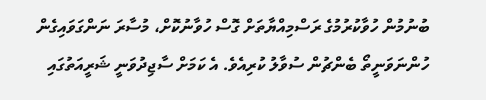ބުނުމުން ހުވާކުރުމުގެ ރަސްމިއްޔާތަށް ގޮސް ހުވާނުކޮށް، މުސާރަ ނަންގަވައިގެން ހުންނަވަނީތޯ ބެންޗުން ސުވާލު ކުރިއެވެ. އެ ކަމަށް ސާޖިދުވަނީ ޝަރީއަތުގައި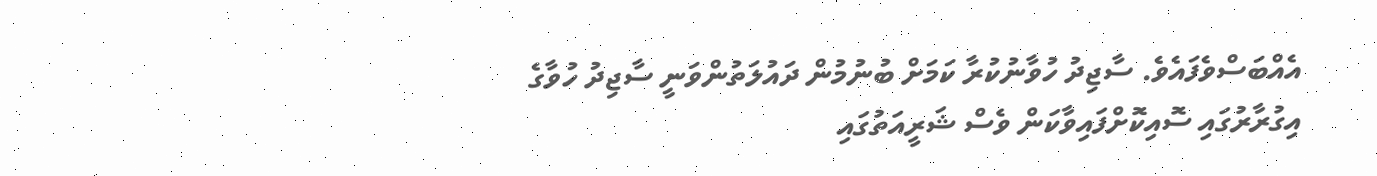އެއްބަސްވެފައެވެ. ސާޖިދު ހުވާނުކުރާ ކަމަށް ބުނުމުން ދައުލަތުންވަނީ ސާޖިދު ހުވާގެ އިގުރާރުގައި ސޮއިކޮށްފައިވާކަން ވެސް ޝަރީއަތުގައި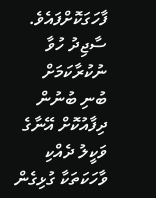ފާހަގަކޮށްފައެވެ.
ސާޖިދު ހުވާ ނުކުރާކަމަށް ބުނި ބުނުން ދިފާއުކޮށް އޭނާގެ ވަކީލު ދެއްކި ވާހަކަތަކާ ގުޅިގެން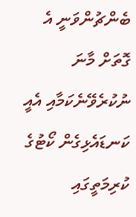ބެންޗުންވަނީ އެ ގޮތަށް މާނަ ނުކުރެވޭނެކަމާއި އެއީ ކަނޑައެޅިގެން ކޯޓުގެ ކުރިމަތީގައި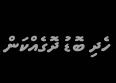ހެދި ބޮޑު ދޮގެއްކަން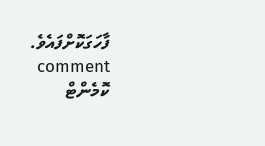ފާހަގަކޮށްފައެވެ.
comment ކޮމެންޓް